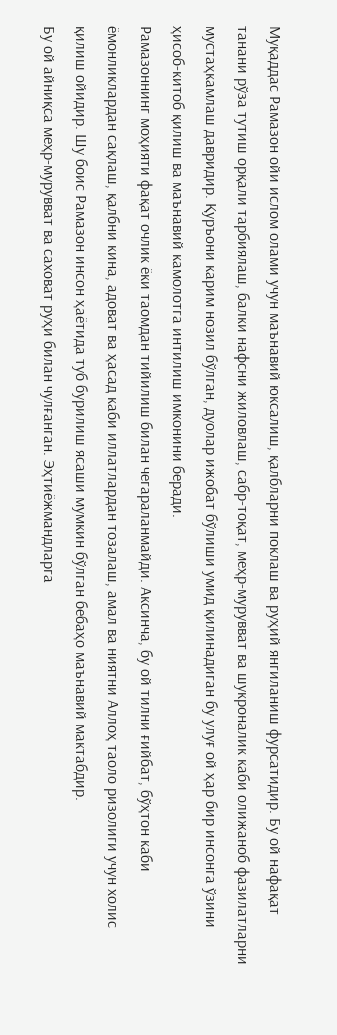Муқаддас Рамазон ойи ислом олами учун маънавий юксалиш, қалбларни поклаш ва руҳий янгиланиш фурсатидир. Бу ой нафақат танани рўза тутиш орқали тарбиялаш, балки нафсни жиловлаш, сабр-тоқат, меҳр-мурувват ва шукроналик каби олижаноб фазилатларни мустаҳкамлаш давридир. Қуръони карим нозил бўлган, дуолар ижобат бўлиши умид қилинадиган бу улуғ ой ҳар бир инсонга ўзини ҳисоб-китоб қилиш ва маънавий камолотга интилиш имконини беради.
Рамазоннинг моҳияти фақат очлик ёки таомдан тийилиш билан чегараланмайди. Аксинча, бу ой тилни ғийбат, бўҳтон каби ёмонликлардан сақлаш, қалбни кина, адоват ва ҳасад каби иллатлардан тозалаш, амал ва ниятни Аллоҳ таоло ризолиги учун холис қилиш ойидир. Шу боис Рамазон инсон ҳаётида туб бурилиш ясаши мумкин бўлган бебаҳо маънавий мактабдир.
Бу ой айниқса меҳр-мурувват ва саховат руҳи билан чулғанган. Эҳтиёжмандларга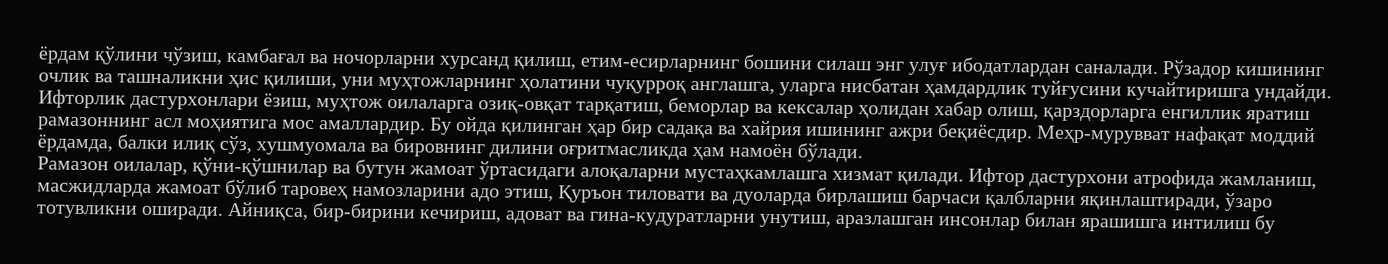ёрдам қўлини чўзиш, камбағал ва ночорларни хурсанд қилиш, етим-есирларнинг бошини силаш энг улуғ ибодатлардан саналади. Рўзадор кишининг очлик ва ташналикни ҳис қилиши, уни муҳтожларнинг ҳолатини чуқурроқ англашга, уларга нисбатан ҳамдардлик туйғусини кучайтиришга ундайди. Ифторлик дастурхонлари ёзиш, муҳтож оилаларга озиқ-овқат тарқатиш, беморлар ва кексалар ҳолидан хабар олиш, қарздорларга енгиллик яратиш рамазоннинг асл моҳиятига мос амаллардир. Бу ойда қилинган ҳар бир садақа ва хайрия ишининг ажри беқиёсдир. Меҳр-мурувват нафақат моддий ёрдамда, балки илиқ сўз, хушмуомала ва бировнинг дилини оғритмасликда ҳам намоён бўлади.
Рамазон оилалар, қўни-қўшнилар ва бутун жамоат ўртасидаги алоқаларни мустаҳкамлашга хизмат қилади. Ифтор дастурхони атрофида жамланиш, масжидларда жамоат бўлиб таровеҳ намозларини адо этиш, Қуръон тиловати ва дуоларда бирлашиш барчаси қалбларни яқинлаштиради, ўзаро тотувликни оширади. Айниқса, бир-бирини кечириш, адоват ва гина-кудуратларни унутиш, аразлашган инсонлар билан ярашишга интилиш бу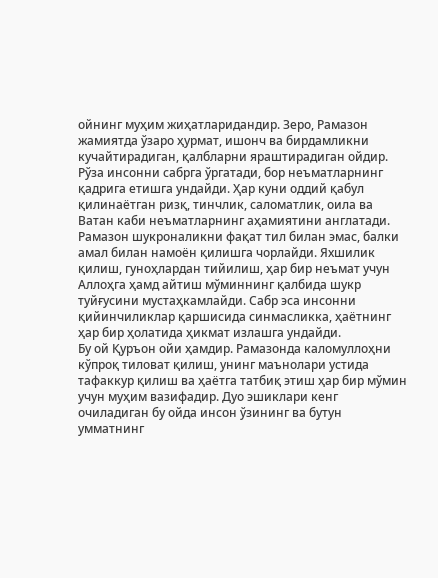ойнинг муҳим жиҳатларидандир. Зеро, Рамазон жамиятда ўзаро ҳурмат, ишонч ва бирдамликни кучайтирадиган, қалбларни яраштирадиган ойдир.
Рўза инсонни сабрга ўргатади, бор неъматларнинг қадрига етишга ундайди. Ҳар куни оддий қабул қилинаётган ризқ, тинчлик, саломатлик, оила ва Ватан каби неъматларнинг аҳамиятини англатади. Рамазон шукроналикни фақат тил билан эмас, балки амал билан намоён қилишга чорлайди. Яхшилик қилиш, гуноҳлардан тийилиш, ҳар бир неъмат учун Аллоҳга ҳамд айтиш мўминнинг қалбида шукр туйғусини мустаҳкамлайди. Сабр эса инсонни қийинчиликлар қаршисида синмасликка, ҳаётнинг ҳар бир ҳолатида ҳикмат излашга ундайди.
Бу ой Қуръон ойи ҳамдир. Рамазонда каломуллоҳни кўпроқ тиловат қилиш, унинг маънолари устида тафаккур қилиш ва ҳаётга татбиқ этиш ҳар бир мўмин учун муҳим вазифадир. Дуо эшиклари кенг очиладиган бу ойда инсон ўзининг ва бутун умматнинг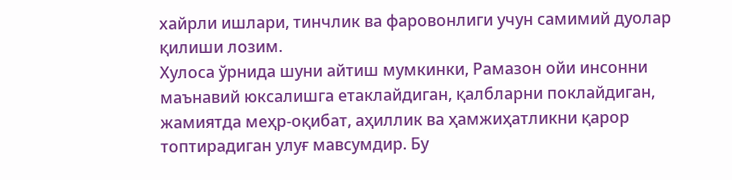хайрли ишлари, тинчлик ва фаровонлиги учун самимий дуолар қилиши лозим.
Хулоса ўрнида шуни айтиш мумкинки, Рамазон ойи инсонни маънавий юксалишга етаклайдиган, қалбларни поклайдиган, жамиятда меҳр-оқибат, аҳиллик ва ҳамжиҳатликни қарор топтирадиган улуғ мавсумдир. Бу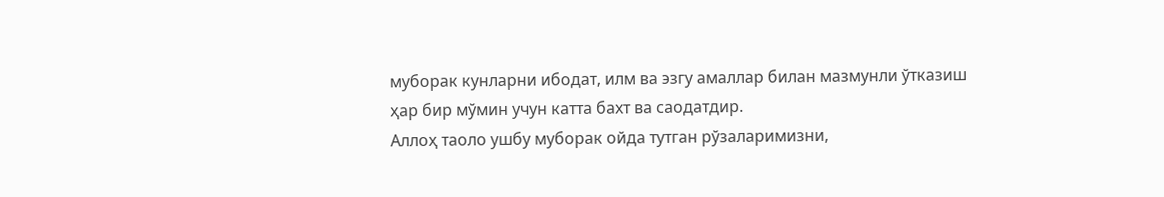муборак кунларни ибодат, илм ва эзгу амаллар билан мазмунли ўтказиш ҳар бир мўмин учун катта бахт ва саодатдир.
Аллоҳ таоло ушбу муборак ойда тутган рўзаларимизни,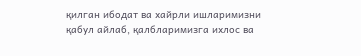қилган ибодат ва хайрли ишларимизни қабул айлаб, қалбларимизга ихлос ва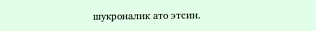шукроналик ато этсин.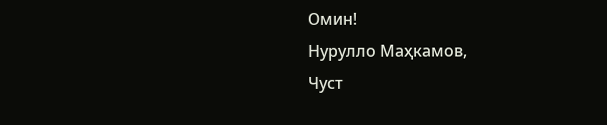Омин!
Нурулло Маҳкамов,
Чуст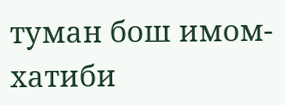туман бош имом-хатиби